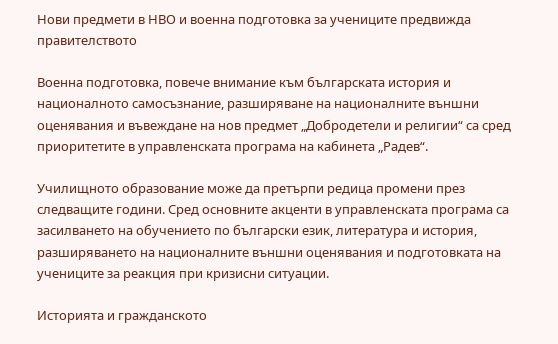Нови предмети в НВО и военна подготовка за учениците предвижда правителството

Военна подготовка, повече внимание към българската история и националното самосъзнание, разширяване на националните външни оценявания и въвеждане на нов предмет „Добродетели и религии“ са сред приоритетите в управленската програма на кабинета „Радев“.

Училищното образование може да претърпи редица промени през следващите години. Сред основните акценти в управленската програма са засилването на обучението по български език, литература и история, разширяването на националните външни оценявания и подготовката на учениците за реакция при кризисни ситуации.

Историята и гражданското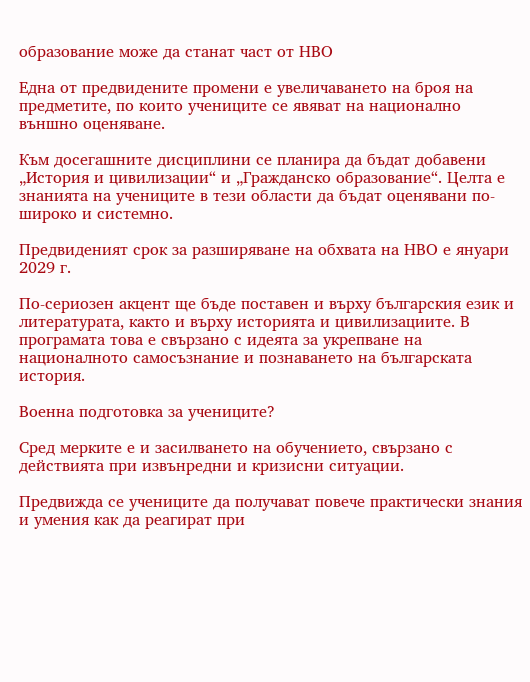образование може да станат част от НВО

Една от предвидените промени е увеличаването на броя на предметите, по които учениците се явяват на национално външно оценяване.

Към досегашните дисциплини се планира да бъдат добавени „История и цивилизации“ и „Гражданско образование“. Целта е знанията на учениците в тези области да бъдат оценявани по-широко и системно.

Предвиденият срок за разширяване на обхвата на НВО е януари 2029 г.

По-сериозен акцент ще бъде поставен и върху българския език и литературата, както и върху историята и цивилизациите. В програмата това е свързано с идеята за укрепване на националното самосъзнание и познаването на българската история.

Военна подготовка за учениците?

Сред мерките е и засилването на обучението, свързано с действията при извънредни и кризисни ситуации.

Предвижда се учениците да получават повече практически знания и умения как да реагират при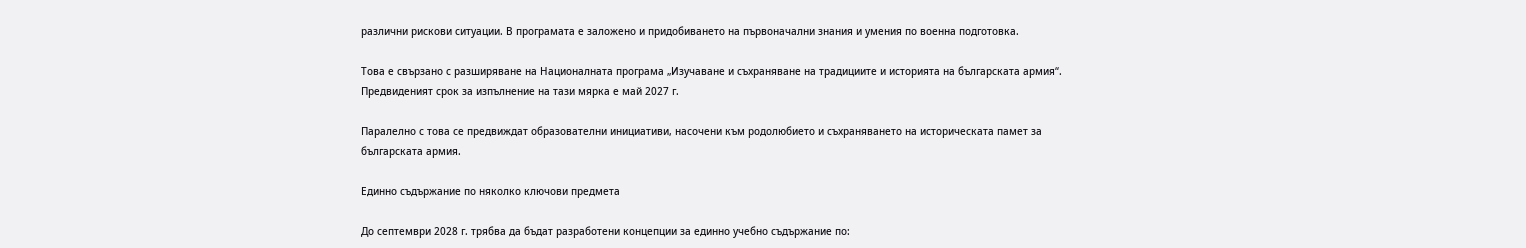различни рискови ситуации. В програмата е заложено и придобиването на първоначални знания и умения по военна подготовка.

Това е свързано с разширяване на Националната програма „Изучаване и съхраняване на традициите и историята на българската армия“. Предвиденият срок за изпълнение на тази мярка е май 2027 г.

Паралелно с това се предвиждат образователни инициативи, насочени към родолюбието и съхраняването на историческата памет за българската армия.

Единно съдържание по няколко ключови предмета

До септември 2028 г. трябва да бъдат разработени концепции за единно учебно съдържание по: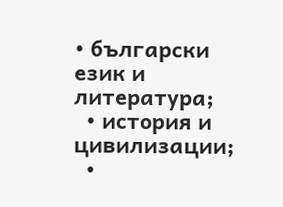• български език и литература;
  • история и цивилизации;
  •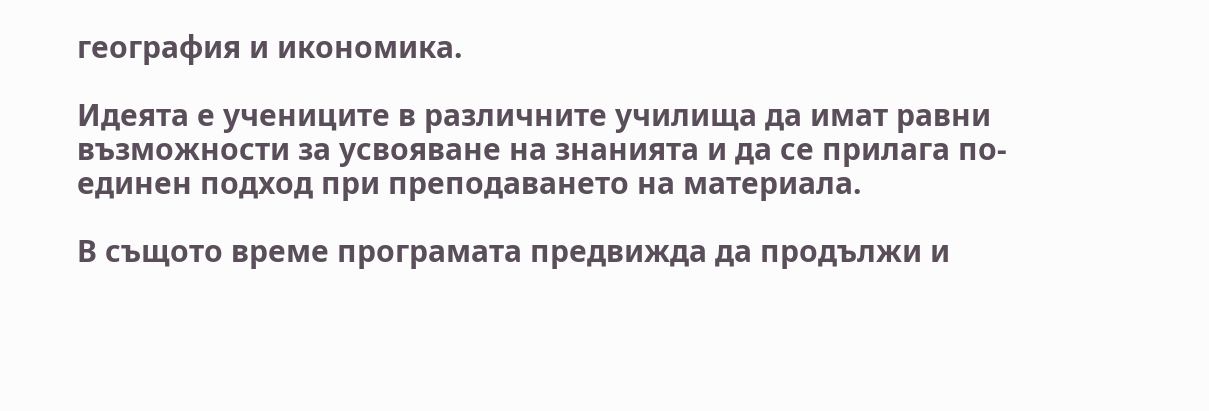география и икономика.

Идеята е учениците в различните училища да имат равни възможности за усвояване на знанията и да се прилага по-единен подход при преподаването на материала.

В същото време програмата предвижда да продължи и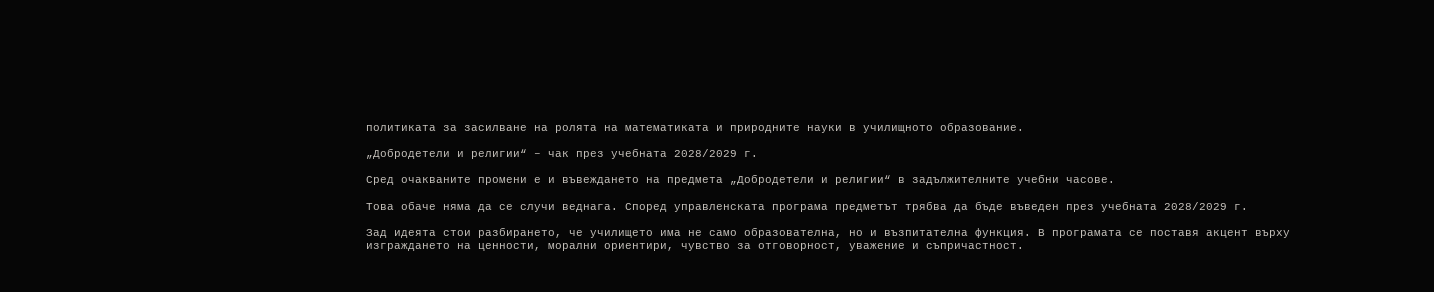политиката за засилване на ролята на математиката и природните науки в училищното образование.

„Добродетели и религии“ – чак през учебната 2028/2029 г.

Сред очакваните промени е и въвеждането на предмета „Добродетели и религии“ в задължителните учебни часове.

Това обаче няма да се случи веднага. Според управленската програма предметът трябва да бъде въведен през учебната 2028/2029 г.

Зад идеята стои разбирането, че училището има не само образователна, но и възпитателна функция. В програмата се поставя акцент върху изграждането на ценности, морални ориентири, чувство за отговорност, уважение и съпричастност.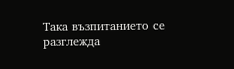Така възпитанието се разглежда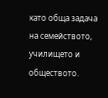като обща задача на семейството, училището и обществото.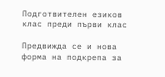Подготвителен езиков клас преди първи клас

Предвижда се и нова форма на подкрепа за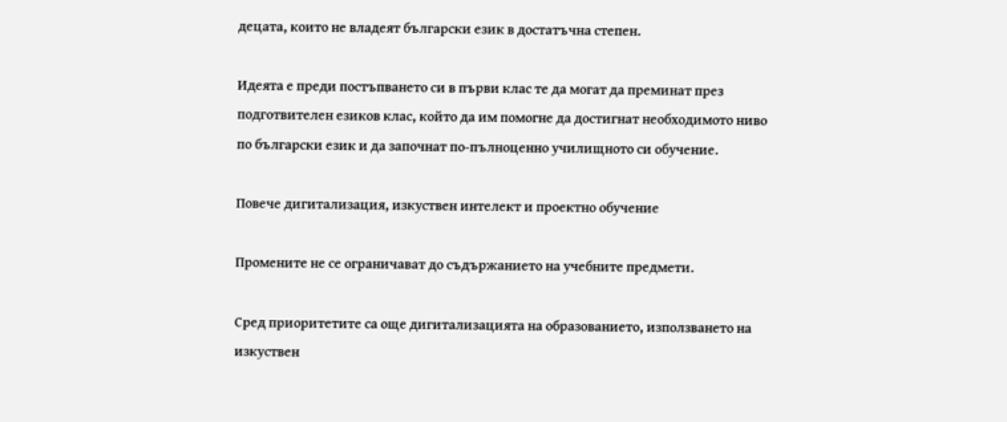децата, които не владеят български език в достатъчна степен.

Идеята е преди постъпването си в първи клас те да могат да преминат през подготвителен езиков клас, който да им помогне да достигнат необходимото ниво по български език и да започнат по-пълноценно училищното си обучение.

Повече дигитализация, изкуствен интелект и проектно обучение

Промените не се ограничават до съдържанието на учебните предмети.

Сред приоритетите са още дигитализацията на образованието, използването на изкуствен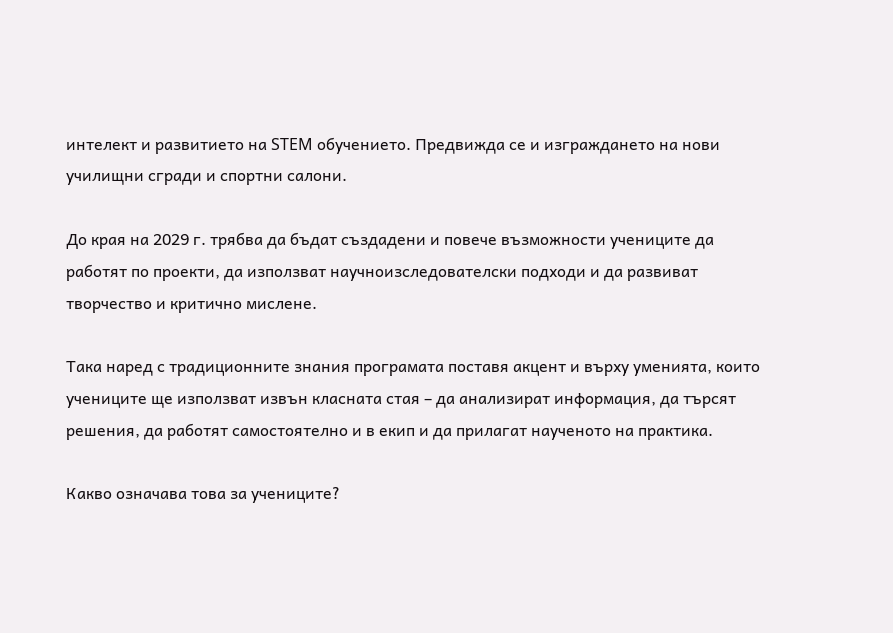интелект и развитието на STEM обучението. Предвижда се и изграждането на нови училищни сгради и спортни салони.

До края на 2029 г. трябва да бъдат създадени и повече възможности учениците да работят по проекти, да използват научноизследователски подходи и да развиват творчество и критично мислене.

Така наред с традиционните знания програмата поставя акцент и върху уменията, които учениците ще използват извън класната стая – да анализират информация, да търсят решения, да работят самостоятелно и в екип и да прилагат наученото на практика.

Какво означава това за учениците?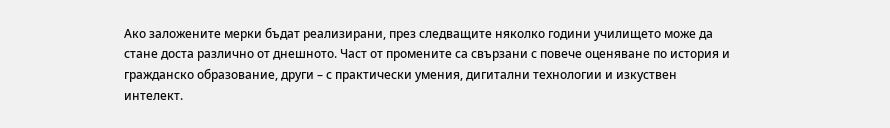Ако заложените мерки бъдат реализирани, през следващите няколко години училището може да стане доста различно от днешното. Част от промените са свързани с повече оценяване по история и гражданско образование, други – с практически умения, дигитални технологии и изкуствен интелект.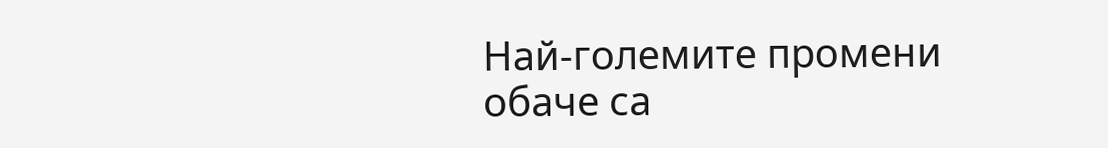Най-големите промени обаче са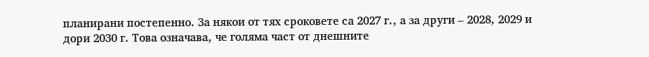планирани постепенно. За някои от тях сроковете са 2027 г., а за други – 2028, 2029 и дори 2030 г. Това означава, че голяма част от днешните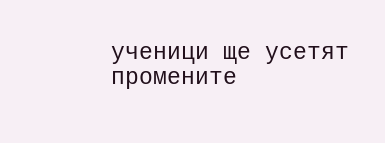ученици ще усетят промените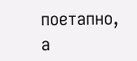поетапно, а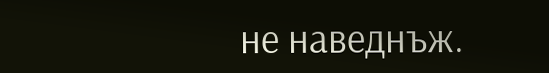не наведнъж.